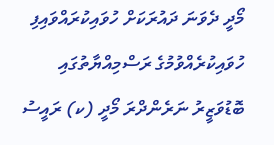މޯދީ ދެވަނަ ދައުރަކަށް ހުވައިކުރައްވައިފި
ހުވައިކުރެއްވުމުގެ ރަސްމިއްޔާތުގައި ބޮޑުވަޒީރު ނަރެންދްރަ މޯދީ (ކ) ރައީސު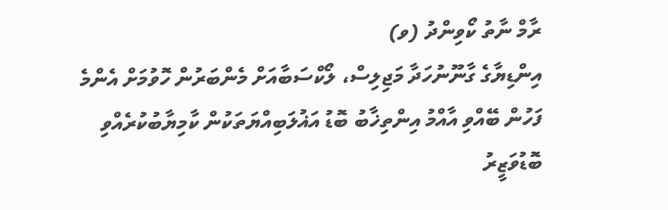ރާމް ނާތު ކޯވިންދު (ވ)
އިންޑިޔާގެ ގާނޫނުހަދާ މަޖިލިސް، ލޯކްސަބާއަށް މެންބަރުން ހޮވުމަށް އެންމެ ފަހުން ބޭއްވި އާއްމު އިންތިޚާބު ބޮޑު އަޣުލަބިއްޔަތަކުން ކާމިޔާބުކުރެއްވި ބޮޑުވަޒީރު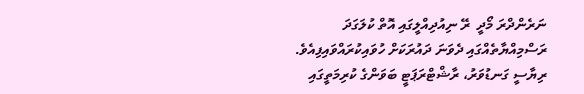ނަރެންދްރަ މޯދީ  ރޭ ނިއުދިއްލީގައި އޮތް ކުލަގަދަ ރަސްމިއްޔާތެއްގައި ދެވަނަ ދައުރަކަށް ހުވައިކުރައްވައިފިއެވެ.
ރިޔާސީ ގަނޑުވަރު، ރާޝްޓްރަޕަޓީ ބަވަންގެ ކުރިމަތީގައި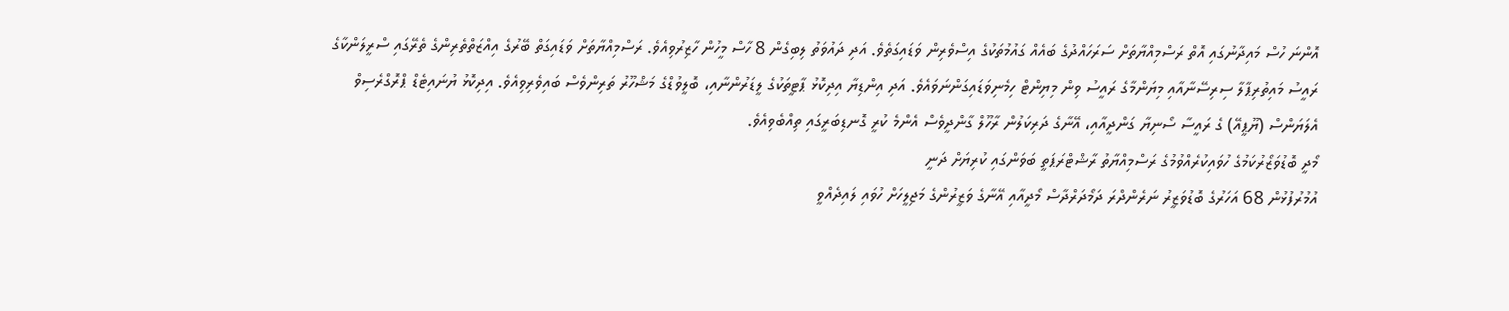އޮންނަ ހުސް މައިދާނުގައި އޮތް ރަސްމިއްޔާތަށް ސަރަހައްދުގެ ބައެއް ގައުމުތަކުގެ އިސްވެރިން ވަޑައިގަތެވެ. އަދި ދައުވަތު ލިބިގެން 8 ހާސް މީހުން ހާޒިރުވިއެވެ. ރަސްމިއްޔާތަށް ވަޑައިގަތް ބޭރުގެ އިއްޒަތްތެރިންގެ ތެރޭގައި ސްރީލަންކާގެ ރައީސު މައިތުރިޕާލާ ސިރިސޭނާއާއި މިޔަންމާގެ ރައީސު ވިން މިޔިންޓް ހިމެނިވަޑައިގަންނަވައެވެ. އަދި އިންޑިޔާ އިދިކޮޅު ޕާޓީތަކުގެ ލީޑަރުންނާއި، ބޮލީވުޑްގެ މަޝްހޫރު ތަރިންވެސް ބައިވެރިވިއެވެ. އިދިކޮޅު ޔުނައިޓެޑް ޕްރޮގްރެސިވް އެލަޔަންސް (ޔޫޕީއޭ) ގެ ރައީސާ ސޯނިޔާ ގަންދީއާއި، އޭނާގެ ދަރިކަލުން ރާހޫލް ގާންދީވެސް އެންމެ ކުރީ ގޮނޑިބަރީގައި ތިއްބެވިއެވެ.
މޯދީ ބޮޑުވަޒޯރުކަމުގެ ހުވައިކުރެއްވުމުގެ ރަސްމިއްޔާތު ރާޝްޓްރަޕަތީ ބަވަންގައި ކުރިޔަށް ދަނީ
އުމުރުފުޅުން 68 އަހަރުގެ ބޮޑުވަޒީރު ނަރެންދްރަ ދަމޯދަރްދާސް މޯދީއާއި އޭނާގެ ވަޒީރުންގެ މަޖިލީހަށް ހުވައި ލައިދެއްވީ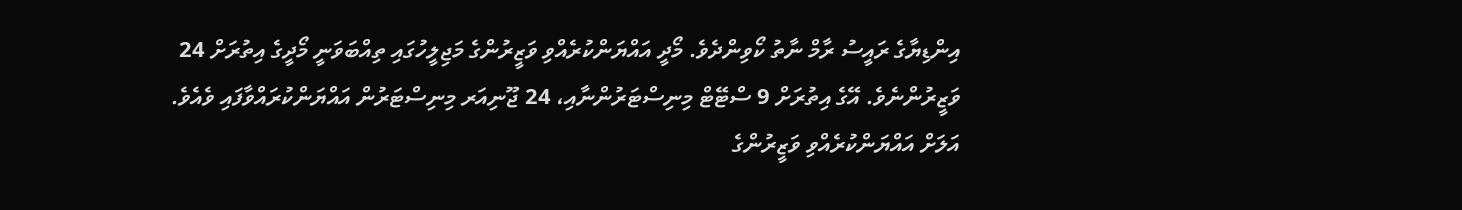އިންޑިޔާގެ ރައީސު ރާމް ނާތު ކޯވިންދެވެ. މޯދީ އައްޔަންކުރެއްވި ވަޒީރުންގެ މަޖިލީހުގައި ތިއްބަވަނީ މޯދީގެ އިތުރަށް 24 ވަޒީރުންނެވެ. އޭގެ އިތުރަށް 9 ސްޓޭޓް މިނިސްޓަރުންނާއި، 24 ޖޫނިއަރ މިނިސްޓަރުން އައްޔަންކުރައްވާފައި ވެއެވެ.
އަލަށް އައްޔަންކުރެއްވި ވަޒީރުންގެ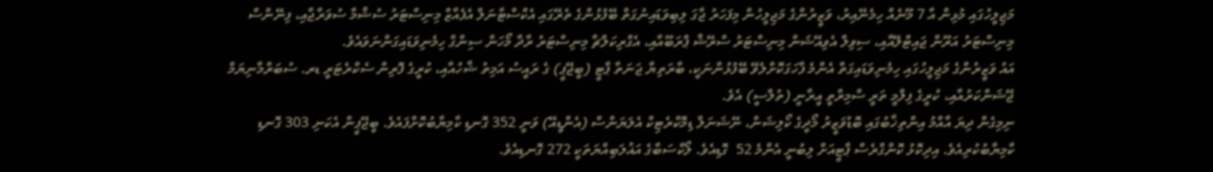މަޖިލީހުގައި މުޅިން އާ 7 މޫނެއް ހިމެނޭއިރު، ވަޒީރުންގެ މަޖިލީހުން މިފަހަރު ޖާގަ ލިބިވަޑައިނުގަތް ބޭފުޅުންގެ ތެރޭގައި އެކްސްޓާނަލް އެފެއާޒް މިނިސްޓަރު ސުޝްމާ ސުވަރާޖާއި، ފިނޭންސް މިނިސްޓަރު އަރޫން ޖައިޓްލޭއާއި، ސިވިލް އެވިއޭޝަން މިނިސްޓަރު ސްރޭޝް ޕްރަބޫއާއި، އެގްރިކަލްޗާ މިނިސްޓަރު ރާދާ މޯހަން ސިންގް ހިމެނިވަޑައިގަންނަވައެވެ.
އައު ވަޒީރުންގެ މަޖިލީހުގައި ހިމެނިވަޑައިގަތް އެންމެ ފާހަގަކޮށްލެވޭ ބޭފުޅުންނަކީ، ބާރަތިޔާ ޖަނަތާ ޕާޓީ (ބީޖޭޕީ) ގެ ރައީސު އަމިތު ޝާހުއާއި، ކުރީގެ ފޮރިން ސެކްރެޓަރީ ޑރ. ސުބަރްމާނިޔަމް ޖޭޝަންކަރުއާއި، ކުރީގެ ފިލްމީ ތަރީ ސްމިރްތީ އީރާނީ (ތުލްސީ) އެވެ.
ނިމިގެން ދިޔަ އާއްމު އިންތިޚާބުގައި ބޮޑުވަޒީރު މޯދީގެ ކޯލިޝަން، ނޭޝަނަލް ޑިމޮކްރެޓިކް އެލަޔަންސް (އެންޑީއޭ) ވަނީ 352 ގޮނޑި ކާމިޔާބުކޮށްފައެވެ. ބީޖޭޕީން އެކަނި 303 ގޮނޑި ކާމިޔާބުކުރިއެވެ. އިދިކޮޅު ކޮންގްރެސް ޕާޓީއަށް ލިބުނީ އެންމެ 52  ގޮޑިއެވެ. ލޯކްސަބާގެ އަޣުލަބިއްޔަތަކީ 272 ގޮނޑިއެވެ.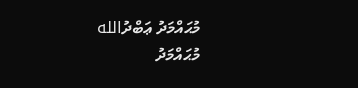މުޙައްމަދު ޢަބްދުالله
މުޙައްމަދު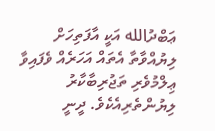ޢަބްދުالله އަކީ އާފަތިހަށް ލިޔުއްވާތާ އެތައް އަހަރެއް ވެފައިވާ ޢިލްމުވެރި ތަޖުރިބާކާރު ލިޔުންތެރިއެކެވެ. ދީނީ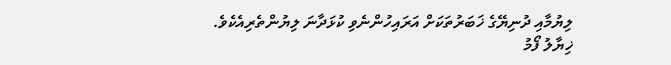ލިޔުމާއި ދުނިޔޭގެ ޚަބަރުތަކަށް އަރައިހުންނެވި ކުޅަދާނަ ލިޔުންތެރިއެކެވެ.
ޚިޔާލު ފޯމު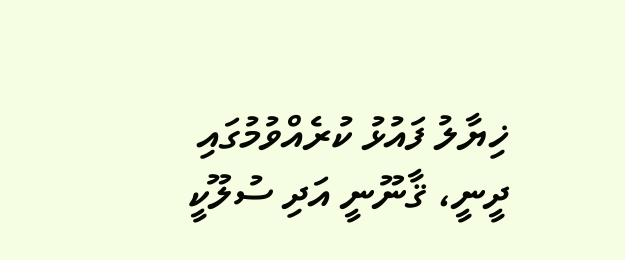ޚިޔާލު ފައުޅު ކުރެއްވުމުގައި ދީނީ، ޤާނޫނީ އަދި ސުލޫކީ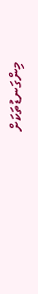މިންގަނޑުތަކަށް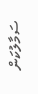ސަމާލުކަން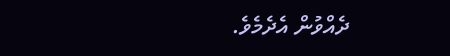ދެއްވުން އެދެމެވެ.